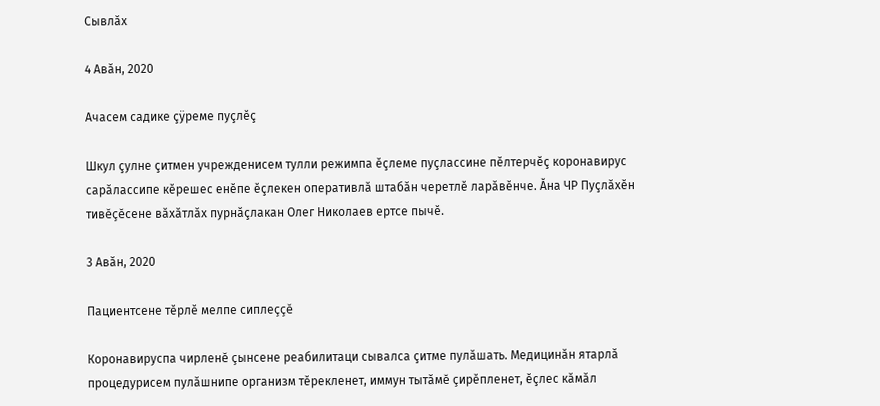Сывлăх

4 Авăн, 2020

Ачасем садике çÿреме пуçлĕç

Шкул çулне çитмен учрежденисем тулли режимпа ĕçлеме пуçлассине пĕлтерчĕç коронавирус сарăлассипе кĕрешес енĕпе ĕçлекен оперативлă штабăн черетлĕ ларăвĕнче. Ăна ЧР Пуçлăхĕн тивĕçĕсене вăхăтлăх пурнăçлакан Олег Николаев ертсе пычĕ.

3 Авăн, 2020

Пациентсене тĕрлĕ мелпе сиплеççĕ

Коронавируспа чирленĕ çынсене реабилитаци сывалса çитме пулăшать. Медицинăн ятарлă процедурисем пулăшнипе организм тĕрекленет, иммун тытăмĕ çирĕпленет, ĕçлес кăмăл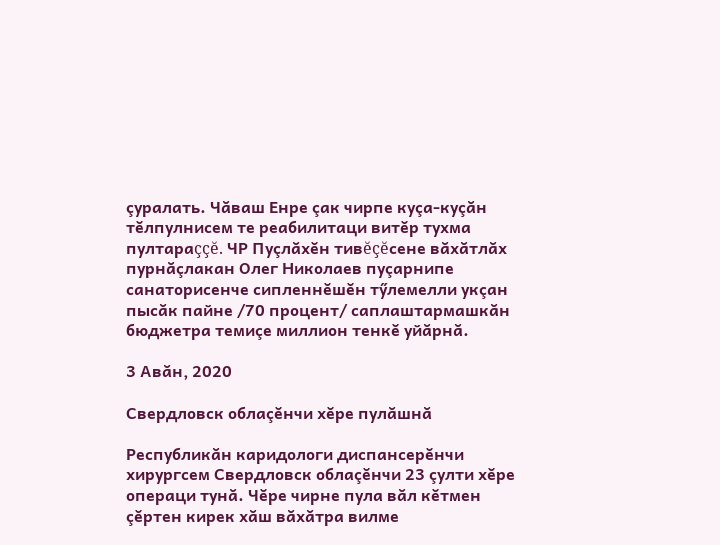çуралать. Чăваш Енре çак чирпе куçа-куçăн тĕлпулнисем те реабилитаци витĕр тухма пултараççĕ. ЧР Пуçлăхĕн тивĕçĕсене вăхăтлăх пурнăçлакан Олег Николаев пуçарнипе санаторисенче сипленнĕшĕн тӳлемелли укçан пысăк пайне /70 процент/ саплаштармашкăн бюджетра темиçе миллион тенкĕ уйăрнă.

3 Авăн, 2020

Свердловск облаçĕнчи хĕре пулăшнă

Республикăн каридологи диспансерĕнчи хирургсем Свердловск облаçĕнчи 23 çулти хĕре операци тунă. Чĕре чирне пула вăл кĕтмен çĕртен кирек хăш вăхăтра вилме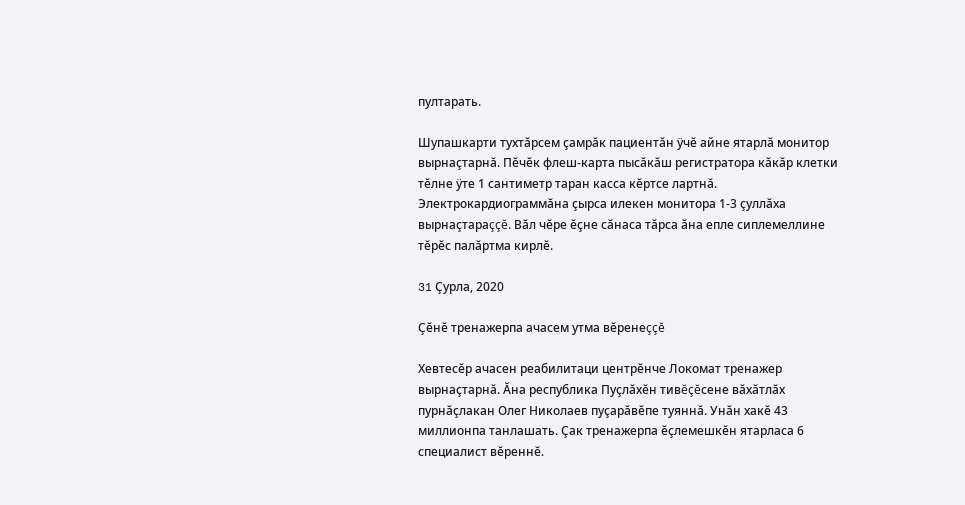пултарать.

Шупашкарти тухтăрсем çамрăк пациентăн ÿчĕ айне ятарлă монитор вырнаçтарнă. Пĕчĕк флеш-карта пысăкăш регистратора кăкăр клетки тĕлне ÿте 1 сантиметр таран касса кĕртсе лартнă. Электрокардиограммăна çырса илекен монитора 1-3 çуллăха вырнаçтараççĕ. Вăл чĕре ĕçне сăнаса тăрса ăна епле сиплемеллине тĕрĕс палăртма кирлĕ.

31 Çурла, 2020

Çĕнĕ тренажерпа ачасем утма вĕренеççĕ

Хевтесĕр ачасен реабилитаци центрĕнче Локомат тренажер вырнаçтарнă. Ăна республика Пуçлăхĕн тивĕçĕсене вăхăтлăх пурнăçлакан Олег Николаев пуçарăвĕпе туяннă. Унăн хакĕ 43 миллионпа танлашать. Çак тренажерпа ĕçлемешкĕн ятарласа 6 специалист вĕреннĕ.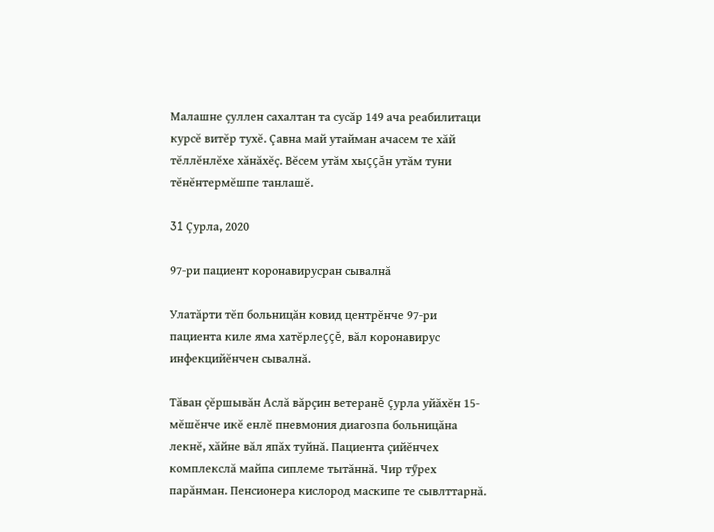Малашне çуллен сахалтан та сусăр 149 ача реабилитаци курсĕ витĕр тухĕ. Çавна май утайман ачасем те хăй тĕллĕнлĕхе хăнăхĕç. Вĕсем утăм хыççăн утăм туни тĕнĕнтермĕшпе танлашĕ.

31 Çурла, 2020

97-ри пациент коронавирусран сывалнă

Улатăрти тĕп больницăн ковид центрĕнче 97-ри пациента киле яма хатĕрлеççĕ, вăл коронавирус инфекцийĕнчен сывалнă.

Тăван çĕршывăн Аслă вăрçин ветеранĕ çурла уйăхĕн 15-мĕшĕнче икĕ енлĕ пневмония диагозпа больницăна лекнĕ, хăйне вăл япăх туйнă. Пациента çийĕнчех комплекслă майпа сиплеме тытăннă. Чир тӳрех парăнман. Пенсионера кислород маскипе те сывлттарнă.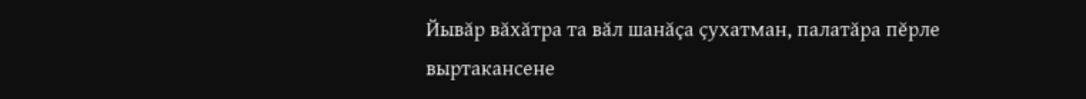Йывăр вăхăтра та вăл шанăçа çухатман, палатăра пĕрле выртакансене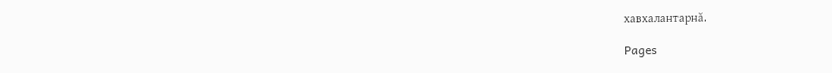хавхалантарнă.

Pages